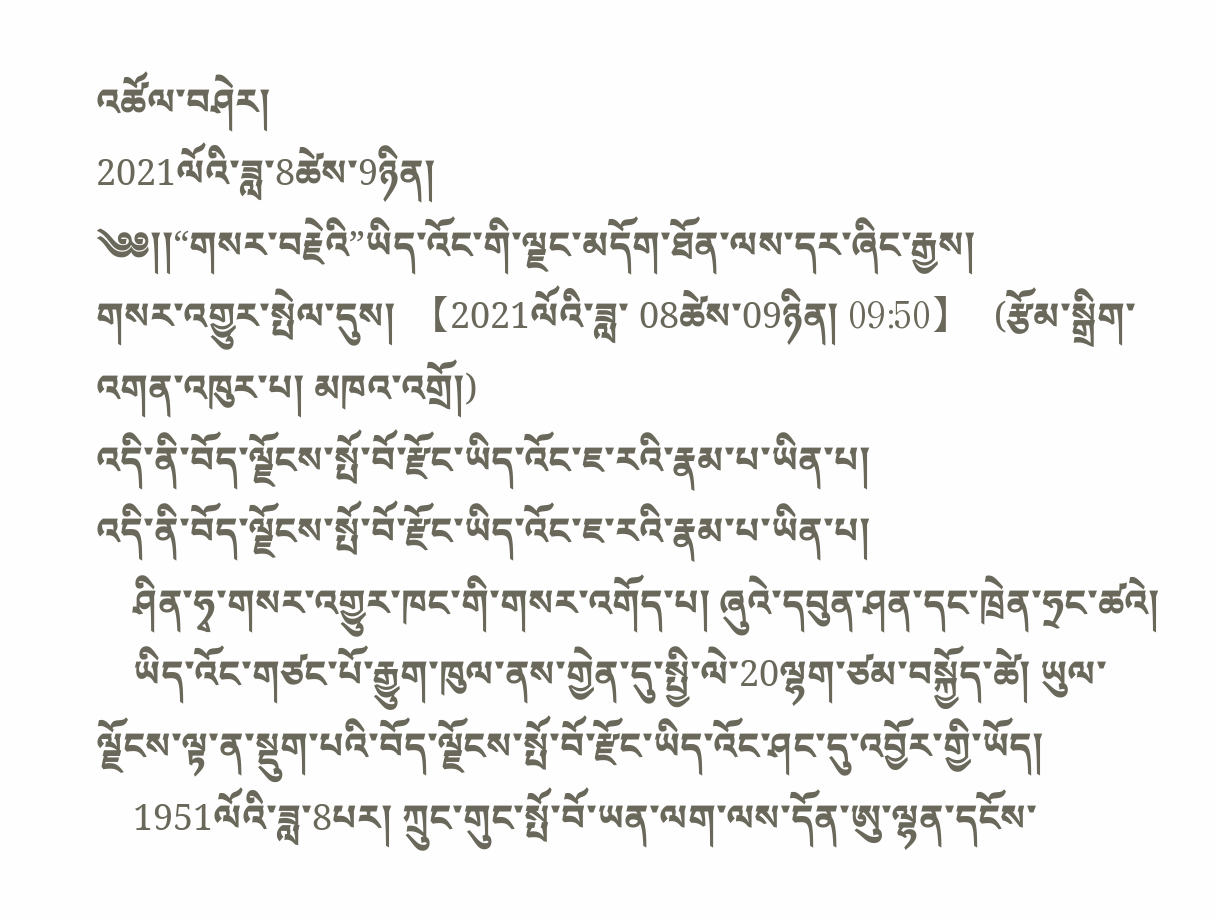འཚོལ་བཤེར།
2021ལོའི་ཟླ་8ཚེས་9ཉིན།
༄༅།།“གསར་བརྗེའི”ཡིད་འོང་གི་ལྗང་མདོག་ཐོན་ལས་དར་ཞིང་རྒྱས།
གསར་འགྱུར་སྤེལ་དུས།  【2021ལོའི་ཟླ་ 08ཚེས་09ཉིན། 09:50】   (རྩོམ་སྒྲིག་འགན་འཁུར་པ། མཁའ་འགྲོ།)
འདི་ནི་བོད་ལྗོངས་སྤོ་བོ་རྫོང་ཡིད་འོང་ཇ་རའི་རྣམ་པ་ཡིན་པ།
འདི་ནི་བོད་ལྗོངས་སྤོ་བོ་རྫོང་ཡིད་འོང་ཇ་རའི་རྣམ་པ་ཡིན་པ།
    ཤིན་ཧྭ་གསར་འགྱུར་ཁང་གི་གསར་འགོད་པ། ཞུའེ་དབུན་ཤན་དང་ཁྲེན་ཧྲང་ཚའེ།
    ཡིད་འོང་གཙང་པོ་རྒྱུག་ཁུལ་ནས་གྱེན་དུ་སྤྱི་ལེ་20ལྷག་ཙམ་བསྐྱོད་ཚེ། ཡུལ་ལྗོངས་ལྟ་ན་སྡུག་པའི་བོད་ལྗོངས་སྤོ་བོ་རྫོང་ཡིད་འོང་ཤང་དུ་འབྱོར་གྱི་ཡོད།
    1951ལོའི་ཟླ་8པར། ཀྲུང་གུང་སྤོ་བོ་ཡན་ལག་ལས་དོན་ཨུ་ལྷན་དངོས་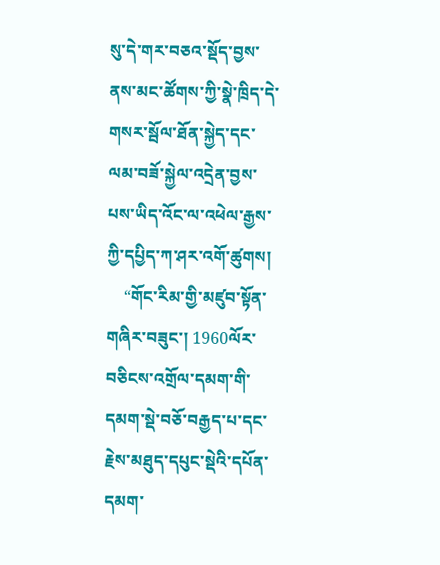སུ་དེ་གར་བཅའ་སྡོད་བྱས་ནས་མང་ཚོགས་ཀྱི་སྣེ་ཁྲིད་དེ་གསར་སྦོལ་ཐོན་སྐྱེད་དང་ལམ་བཟོ་སྐྱེལ་འདྲེན་བྱས་པས་ཡིད་འོང་ལ་འཕེལ་རྒྱས་ཀྱི་དཔྱིད་ཀ་ཤར་འགོ་ཚུགས།
    “གོང་རིམ་གྱི་མཛུབ་སྟོན་གཞིར་བཟུང་། 1960ལོར་བཅིངས་འགྲོལ་དམག་གི་དམག་སྡེ་བཅོ་བརྒྱད་པ་དང་རྗེས་མཐུད་དཔུང་སྡེའི་དཔོན་དམག་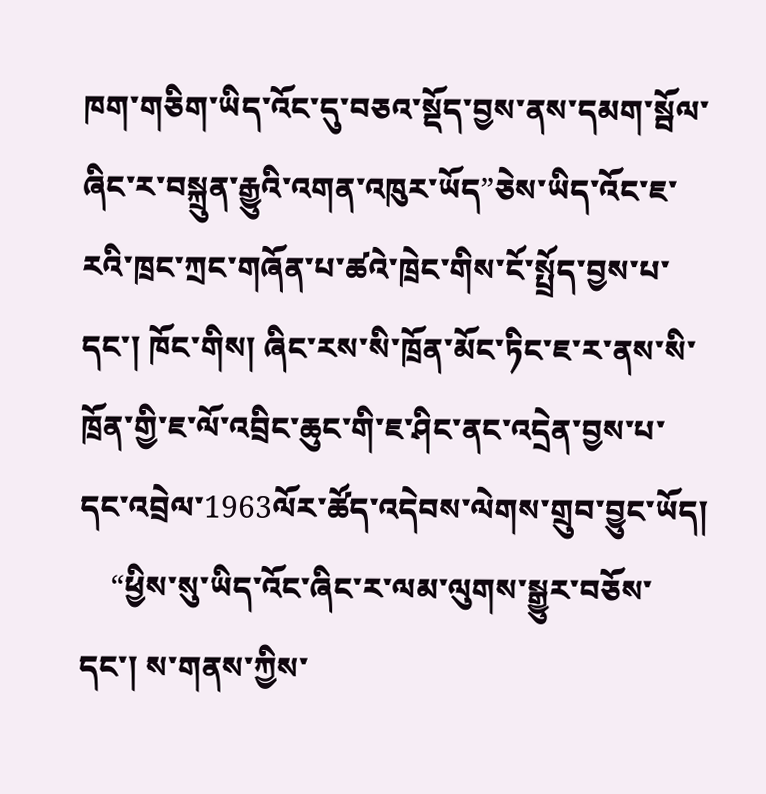ཁག་གཅིག་ཡིད་འོང་དུ་བཅའ་སྡོད་བྱས་ནས་དམག་སྦོལ་ཞིང་ར་བསྐྲུན་རྒྱུའི་འགན་འཁུར་ཡོད”ཅེས་ཡིད་འོང་ཇ་རའི་ཁྲང་ཀྲང་གཞོན་པ་ཚའེ་ཁྲེང་གིས་ངོ་སྤྲོད་བྱས་པ་དང་། ཁོང་གིས། ཞིང་རས་སི་ཁྲོན་མོང་ཏིང་ཇ་ར་ནས་སི་ཁྲོན་གྱི་ཇ་ལོ་འབྲིང་ཆུང་གི་ཇ་ཤིང་ནང་འདྲེན་བྱས་པ་དང་འབྲེལ་1963ལོར་ཚོད་འདེབས་ལེགས་གྲུབ་བྱུང་ཡོད།
    “ཕྱིས་སུ་ཡིད་འོང་ཞིང་ར་ལམ་ལུགས་སྒྱུར་བཅོས་དང་། ས་གནས་ཀྱིས་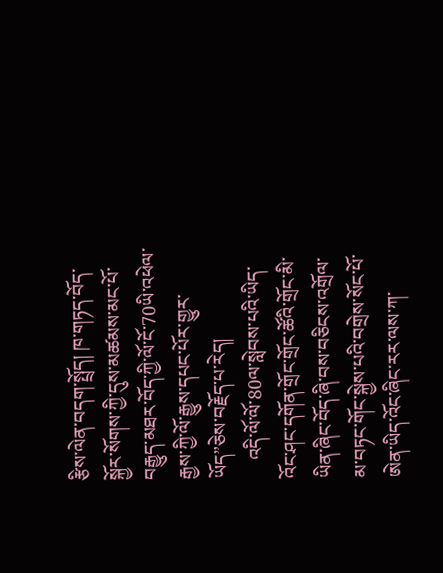རྩིས་ལེན་བདག་སྤྲོད། ཁ་གཏད་བོད་སྐྱོར་སོགས་ཀྱི་དུས་མཚམས་མང་པོ་བརྒྱུད་མཐར་བོད་ཀྱི་ལོ་ངོ་70ཡི་འཕེལ་རྒྱས་ཀྱི་ལོ་རྒྱུས་དཔང་པོར་གྱུར་ཡོད”ཅེས་བརྗོད་པ་རེད།
    འདི་ལོ་ལོ་80ལ་སླེབས་པའི་ཡིད་འོང་ཤང་དགོན་གྲོང་གྲོང་ཚོའི་གྲོང་མི་ཡིན་ཞིང་བོད་ཞི་བས་བཅིངས་འགྲོལ་མ་བཏང་གོང་སྐྱེས་པའི་བགྲེས་སོང་པོ་ཨེན་ཡིད་འོང་ཞིང་རར་ལས་ཀ་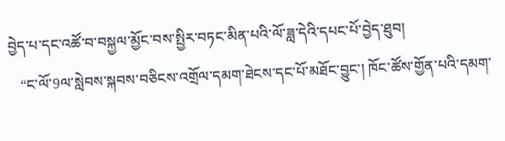བྱེད་པ་དང་འཚོ་བ་བསྐྱལ་མྱོང་བས་སྤྱིར་བཏང་མིན་པའི་ལོ་ཟླ་དེའི་དཔང་པོ་བྱེད་ཐུབ།
   “ང་ལོ་9ལ་སླེབས་སྐབས་བཅིངས་འགྲོལ་དམག་ཐེངས་དང་པོ་མཐོང་བྱུང་། ཁོང་ཚོས་གྱོན་པའི་དམག་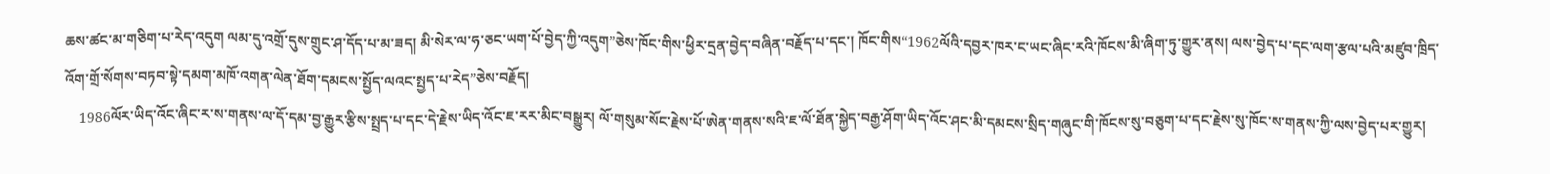ཆས་ཚང་མ་གཅིག་པ་རེད་འདུག ལམ་དུ་འགྲོ་དུས་གྲུང་ཤ་དོད་པ་མ་ཟད། མི་སེར་ལ་ཧ་ཅང་ཡག་པོ་བྱེད་ཀྱི་འདུག”ཅེས་ཁོང་གིས་ཕྱིར་དྲན་བྱེད་བཞིན་བརྗོད་པ་དང་། ཁོང་གིས“1962ལོའི་དབྱར་ཁར་ང་ཡང་ཞིང་རའི་ཁོངས་མི་ཞིག་ཏུ་གྱུར་ནས། ལས་བྱེད་པ་དང་ལག་རྩལ་པའི་མཛུབ་ཁྲིད་འོག་གྲོ་སོགས་བཏབ་སྟེ་དམག་མཁོ་འགན་ལེན་ཐོག་དམངས་སྤྱོད་ལའང་སྤྱད་པ་རེད”ཅེས་བརྗོད།
    1986ལོར་ཡིད་འོང་ཞིང་ར་ས་གནས་ལ་དོ་དམ་བྱ་རྒྱུར་རྩིས་སྤྲད་པ་དང་དེ་རྗེས་ཡིད་འོང་ཇ་རར་མིང་བསྒྱུར། ལོ་གསུམ་སོང་རྗེས་པོ་ཨེན་གནས་སའི་ཇ་ལོ་ཐོན་སྐྱེད་བརྒྱ་ཤོག་ཡིད་འོང་ཤང་མི་དམངས་སྲིད་གཞུང་གི་ཁོངས་སུ་བཅུག་པ་དང་རྗེས་སུ་ཁོང་ས་གནས་ཀྱི་ལས་བྱེད་པར་གྱུར།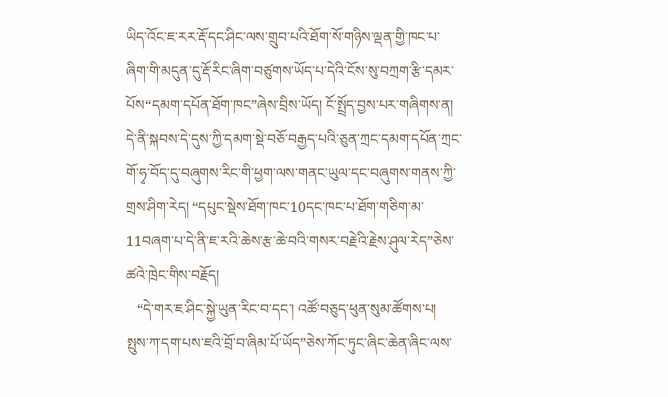ཡིད་འོང་ཇ་རར་རྡོ་དང་ཤིང་ལས་གྲུབ་པའི་ཐོག་སོ་གཉིས་ལྡན་གྱི་ཁང་པ་ཞིག་གི་མདུན་དུ་རྡོ་རིང་ཞིག་བཙུགས་ཡོད་པ་དེའི་ངོས་སུ་བཀྲག་རྩི་དམར་པོས“དམག་དཔོན་ཐོག་ཁང”ཞེས་བྲིས་ཡོད། ངོ་སྤྲོད་བྱས་པར་གཞིགས་ན། དེ་ནི་སྐབས་དེ་དུས་ཀྱི་དམག་སྡེ་བཅོ་བརྒྱད་པའི་ཅུན་ཀྲང་དམག་དཔོན་ཀྲང་གོ་ཧྭ་བོད་དུ་བཞུགས་རིང་གི་ཕྱག་ལས་གནང་ཡུལ་དང་བཞུགས་གནས་ཀྱི་གྲས་ཤིག་རེད། “དཔུང་སྡེས་ཐོག་ཁང་10དང་ཁང་པ་ཐོག་གཅིག་མ་11བཞག་པ་དེ་ནི་ཇ་རའི་ཆེས་རྩ་ཆེ་བའི་གསར་བརྗེའི་རྗེས་ཤུལ་རེད”ཅེས་ཚའེ་ཁྲེང་གིས་བརྗོད།
   “དེ་གར་ཇ་ཤིང་སྐྱེ་ཡུན་རིང་བ་དང་། འཚོ་བཅུད་ཕུན་སུམ་ཚོགས་པ། སྤུས་ཀ་དག་པས་ཇའི་བྲོ་བ་ཞིམ་པོ་ཡོད”ཅེས་ཀོང་ཏུང་ཞིང་ཆེན་ཞིང་ལས་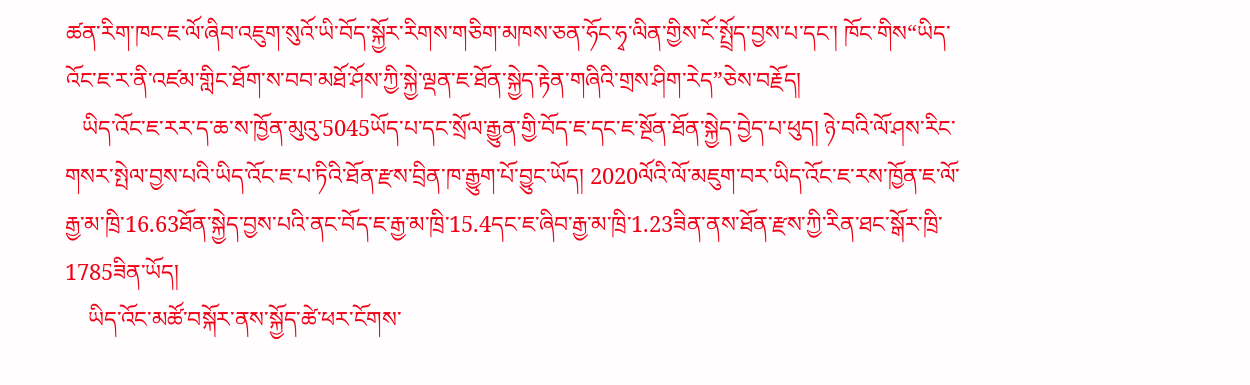ཚན་རིག་ཁང་ཇ་ལོ་ཞིབ་འཇུག་སུའོ་ཡི་བོད་སྐྱོར་རིགས་གཅིག་མཁས་ཅན་ཧོང་ཧྭ་ལིན་གྱིས་ངོ་སྤྲོད་བྱས་པ་དང་། ཁོང་གིས“ཡིད་འོང་ཇ་ར་ནི་འཛམ་གླིང་ཐོག་ས་བབ་མཐོ་ཤོས་ཀྱི་སྐྱེ་ལྡན་ཇ་ཐོན་སྐྱེད་རྟེན་གཞིའི་གྲས་ཤིག་རེད”ཅེས་བརྗོད།
   ཡིད་འོང་ཇ་རར་ད་ཆ་ས་ཁྱོན་མུའུ་5045ཡོད་པ་དང་སྲོལ་རྒྱུན་གྱི་བོད་ཇ་དང་ཇ་སྔོན་ཐོན་སྐྱེད་བྱེད་པ་ཕུད། ཉེ་བའི་ལོ་ཤས་རིང་གསར་སྤེལ་བྱས་པའི་ཡིད་འོང་ཇ་པ་ཏིའི་ཐོན་རྫས་བྲིན་ཁ་རྒྱུག་པོ་བྱུང་ཡོད། 2020ལོའི་ལོ་མཇུག་བར་ཡིད་འོང་ཇ་རས་ཁྱོན་ཇ་ལོ་རྒྱ་མ་ཁྲི་16.63ཐོན་སྐྱེད་བྱས་པའི་ནང་བོད་ཇ་རྒྱ་མ་ཁྲི་15.4དང་ཇ་ཞིབ་རྒྱ་མ་ཁྲི་1.23ཟིན་ནས་ཐོན་རྫས་ཀྱི་རིན་ཐང་སྒོར་ཁྲི་1785ཟིན་ཡོད།
    ཡིད་འོང་མཚོ་བསྐོར་ནས་སྐྱོད་ཚེ་ཕར་ངོགས་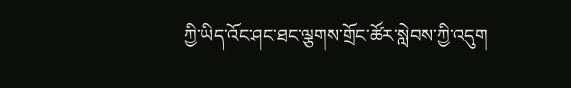ཀྱི་ཡིད་འོང་ཤང་ཐང་ལྕགས་གྲོང་ཚོར་སླེབས་ཀྱི་འདུག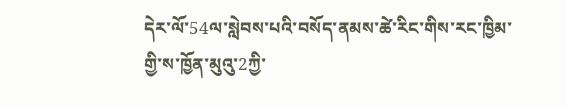དེར་ལོ་54ལ་སླེབས་པའི་བསོད་ནམས་ཚེ་རིང་གིས་རང་ཁྱིམ་གྱི་ས་ཁྱོན་མུའུ་2ཀྱི་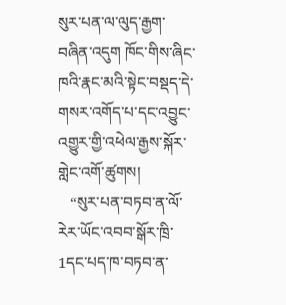སུར་པན་ལ་ལུད་རྒྱག་བཞིན་འདུག ཁོང་གིས་ཞིང་ཁའི་རྣང་མའི་སྟེང་བསྡད་དེ་གསར་འགོད་པ་དང་འབྱུང་འགྱུར་གྱི་འཕེལ་རྒྱས་སྐོར་གླེང་འགོ་ཚུགས།
   “སུར་པན་བཏབ་ན་ལོ་རེར་ཡོང་འབབ་སྒོར་ཁྲི་1དང་པད་ཁ་བཏབ་ན་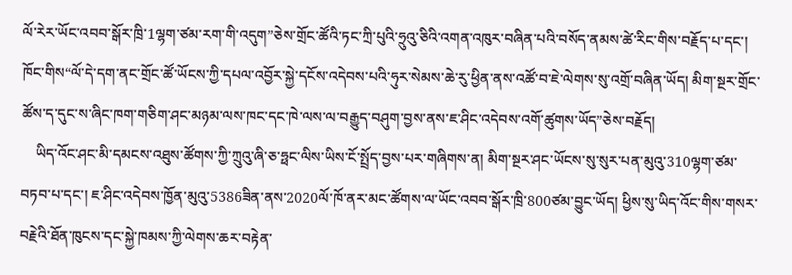ལོ་རེར་ཡོང་འབབ་སྒོར་ཁྲི་1ལྷག་ཙམ་རག་གི་འདུག”ཅེས་གྲོང་ཚོའི་ཏང་ཀྲི་པུའི་ཧྲུའུ་ཅིའི་འགན་འཁུར་བཞིན་པའི་བསོད་ནམས་ཚེ་རིང་གིས་བརྗོད་པ་དང་། ཁོང་གིས“ལོ་དེ་དག་ནང་གྲོང་ཚོ་ཡོངས་ཀྱི་དཔལ་འབྱོར་སྐྱེ་དངོས་འདེབས་པའི་ཧུར་སེམས་ཆེ་རུ་ཕྱིན་ནས་འཚོ་བ་ཇེ་ལེགས་སུ་འགྲོ་བཞིན་ཡོད། མིག་སྔར་གྲོང་ཚོས་ད་དུང་ས་ཞིང་ཁག་གཅིག་ཤང་མཉམ་ལས་ཁང་དང་ཁེ་ལས་ལ་བརྒྱུད་བཤུག་བྱས་ནས་ཇ་ཤིང་འདེབས་འགོ་ཚུགས་ཡོད”ཅེས་བརྗོད།
    ཡིད་འོང་ཤང་མི་དམངས་འཐུས་ཚོགས་ཀྱི་ཀྲུའུ་ཞི་ཅ་ཧྥང་ལིས་ཡིས་ངོ་སྤྲོད་བྱས་པར་གཞིགས་ན། མིག་སྔར་ཤང་ཡོངས་སུ་སུར་པན་མུའུ་310ལྷག་ཙམ་བཏབ་པ་དང་། ཇ་ཤིང་འདེབས་ཁྱོན་མུའུ་5386ཟིན་ནས་2020ལོ་ཁོ་ནར་མང་ཚོགས་ལ་ཡོང་འབབ་སྒོར་ཁྲི་800ཙམ་བྱུང་ཡོད། ཕྱིས་སུ་ཡིད་འོང་གིས་གསར་བརྗེའི་ཐོན་ཁུངས་དང་སྐྱེ་ཁམས་ཀྱི་ལེགས་ཆར་བརྟེན་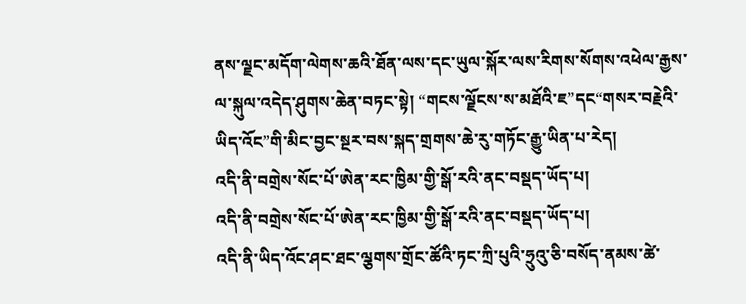ནས་ལྗང་མདོག་ལེགས་ཆའི་ཐོན་ལས་དང་ཡུལ་སྐོར་ལས་རིགས་སོགས་འཕེལ་རྒྱས་ལ་སྐུལ་འདེད་ཤུགས་ཆེན་བཏང་སྟེ། “གངས་ལྗོངས་ས་མཐོའི་ཇ”དང“གསར་བརྗེའི་ཡིད་འོང”གི་མིང་བྱང་སྔར་བས་སྐད་གྲགས་ཆེ་རུ་གཏོང་རྒྱུ་ཡིན་པ་རེད།
འདི་ནི་བགྲེས་སོང་པོ་ཨེན་རང་ཁྱིམ་གྱི་སྒོ་རའི་ནང་བསྡད་ཡོད་པ།
འདི་ནི་བགྲེས་སོང་པོ་ཨེན་རང་ཁྱིམ་གྱི་སྒོ་རའི་ནང་བསྡད་ཡོད་པ།
འདི་ནི་ཡིད་འོང་ཤང་ཐང་ལྕགས་གྲོང་ཚོའི་ཏང་ཀྲི་པུའི་ཧྲུའུ་ཅི་བསོད་ནམས་ཚེ་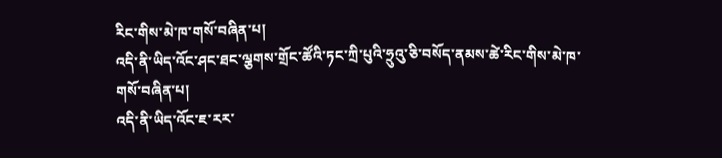རིང་གིས་མེ་ཁ་གསོ་བཞིན་པ།
འདི་ནི་ཡིད་འོང་ཤང་ཐང་ལྕགས་གྲོང་ཚོའི་ཏང་ཀྲི་པུའི་ཧྲུའུ་ཅི་བསོད་ནམས་ཚེ་རིང་གིས་མེ་ཁ་གསོ་བཞིན་པ།
འདི་ནི་ཡིད་འོང་ཇ་རར་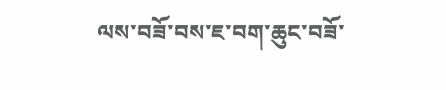ལས་བཟོ་བས་ཇ་བག་ཆུང་བཟོ་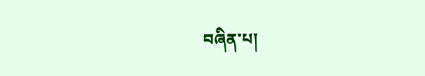བཞིན་པ།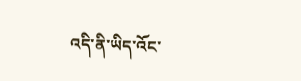འདི་ནི་ཡིད་འོང་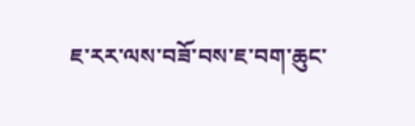ཇ་རར་ལས་བཟོ་བས་ཇ་བག་ཆུང་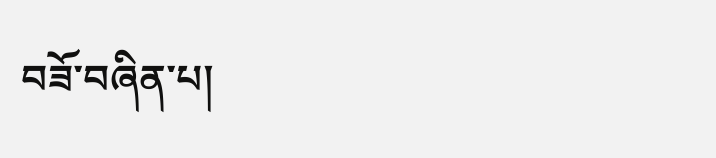བཟོ་བཞིན་པ།